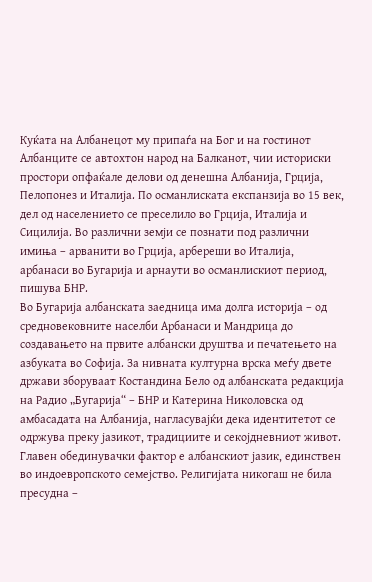Куќата на Албанецот му припаѓа на Бог и на гостинот
Албанците се автохтон народ на Балканот, чии историски простори опфаќале делови од денешна Албанија, Грција, Пелопонез и Италија. По османлиската експанзија во 15 век, дел од населението се преселило во Грција, Италија и Сицилија. Во различни земји се познати под различни имиња – арванити во Грција, арбереши во Италија, арбанаси во Бугарија и арнаути во османлискиот период, пишува БНР.
Во Бугарија албанската заедница има долга историја – од средновековните населби Арбанаси и Мандрица до создавањето на првите албански друштва и печатењето на азбуката во Софија. За нивната културна врска меѓу двете држави зборуваат Костандина Бело од албанската редакција на Радио „Бугарија“ – БНР и Катерина Николовска од амбасадата на Албанија, нагласувајќи дека идентитетот се одржува преку јазикот, традициите и секојдневниот живот.
Главен обединувачки фактор е албанскиот јазик, единствен во индоевропското семејство. Религијата никогаш не била пресудна –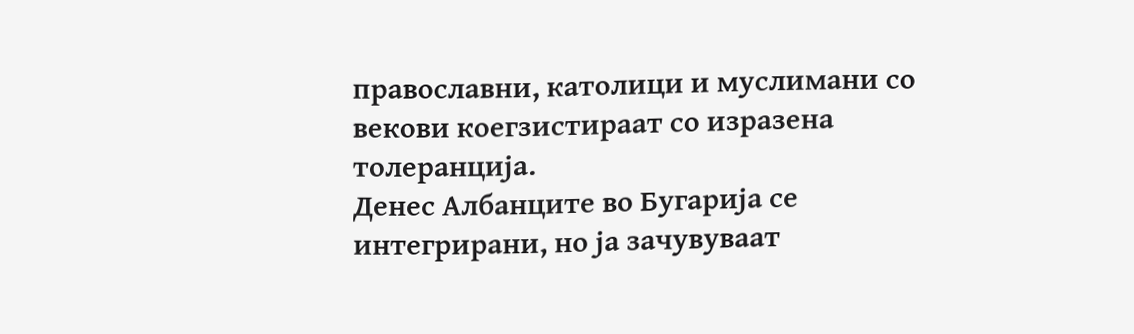православни, католици и муслимани со векови коегзистираат со изразена толеранција.
Денес Албанците во Бугарија се интегрирани, но ја зачувуваат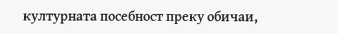културната посебност преку обичаи,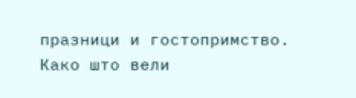празници и гостопримство. Како што вели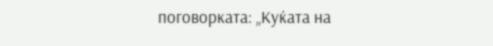поговорката: „Куќата на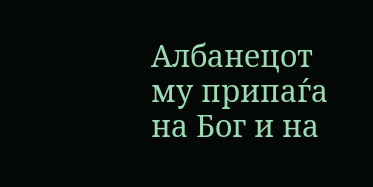Албанецот му припаѓа на Бог и на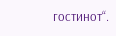гостинот“.